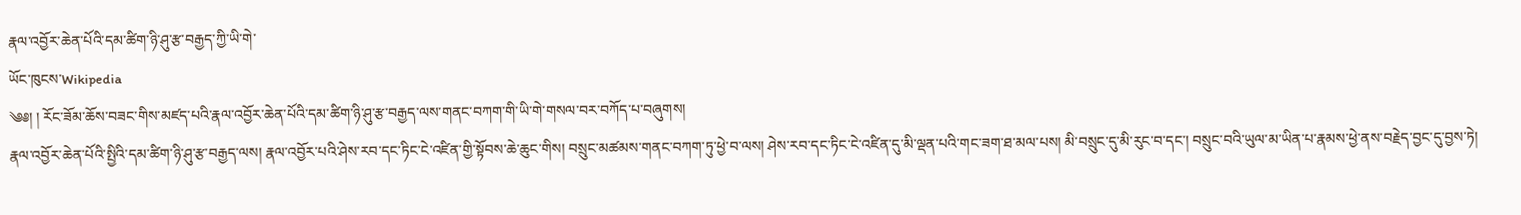རྣལ་འབྱོར་ཆེན་པོའི་དམ་ཚིག་ཉི་ཤུ་རྩ་བརྒྱད་ཀྱི་ཡི་གེ་
ཡོང་ཁུངས་Wikipedia
༄༅། ། རོང་ཟོམ་ཆོས་བཟང་གིས་མཛད་པའི་རྣལ་འབྱོར་ཆེན་པོའི་དམ་ཚིག་ཉི་ཤུ་རྩ་བརྒྱད་ལས་གནང་བཀག་གི་ཡི་གེ་གསལ་བར་བཀོད་པ་བཞུགས།
རྣལ་འབྱོར་ཆེན་པོའི་སྤྱིའི་དམ་ཚིག་ཉི་ཤུ་རྩ་བརྒྱད་ལས། རྣལ་འབྱོར་པའི་ཤེས་རབ་དང་ཏིང་ངེ་འཛིན་གྱི་སྟོབས་ཆེ་ཆུང་གིས། བསྲུང་མཚམས་གནང་བཀག་ཏུ་ཕྱེ་བ་ལས། ཤེས་རབ་དང་ཏིང་ངེ་འཛིན་དུ་མི་ལྡན་པའི་གང་ཟག་ཐ་མལ་པས། མི་བསྲུང་དུ་མི་རུང་བ་དང་། བསྲུང་བའི་ཡུལ་མ་ཡིན་པ་རྣམས་ཕྱེ་ནས་བརྗེད་བྱང་དུ་བྱས་ཏེ།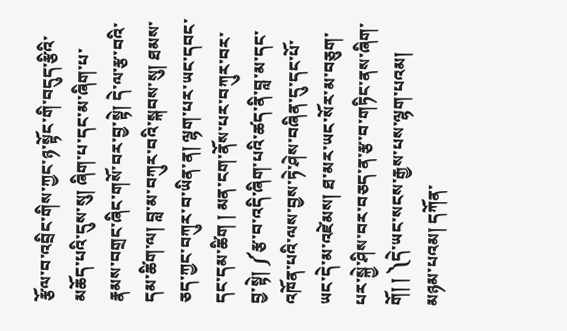རྩོལ་བ་འབྲིང་གིས་ཀྱང་ཉ་སྟོང་གི་བདུད་རྩིའི་མཆོད་པའི་དུས་སུ། ཞིག་པ་དང་མ་ཞིག་པ་རྣམས་བགྲང་ཞིང་གསོ་བར་བྱ་སྟེ། དེ་ལ་རྩ་བའི་དམ་ཚིག་ལ། བླ་མ་བཀུར་བའི་སྐབས་སུ། ཐམས་ཅད་ཀྱང་བཀུར་བ་ཡིན་ན། ལྷག་པར་ཡང་དབང་དང་དམ་ཚིག ། མན་ངག་ནོས་པར་བཀུར་བར་བྱ་སྟེ། ༼རྩ་བ་འདི་ཞིག་པའི་ཚད་ནི་བླ་མ་དང་འཁོན་པའི་ལས་བྱས་ཏེ་ཤེས་བཞིན་དུ་དང་པོ་ཡང་དེ་མ་འཛེམས། ཐ་མར་ཡང་སོར་མ་བཅུག་པར་སྐྱེ་ཤིས་བར་བཅད་ན་རྩ་བ་གཏིང་ནས་ཞིག་གོ། ། ༽དེ་ཡང་སངས་རྒྱས་པས་ལྷག་པའམ། མཉམ་པའམ། དཀོན་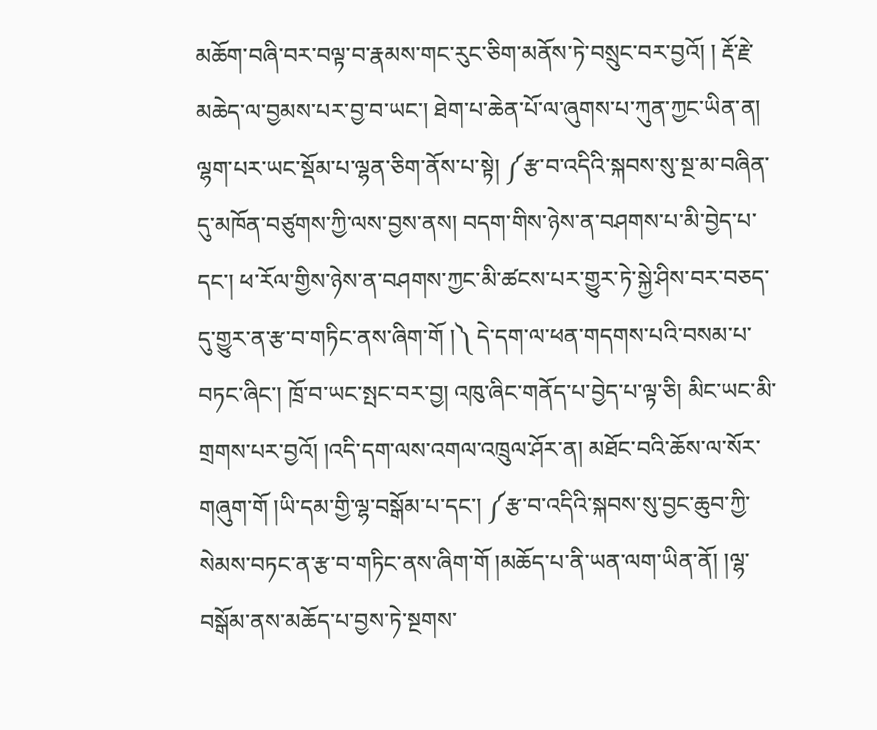མཆོག་བཞི་བར་བལྟ་བ་རྣམས་གང་རུང་ཅིག་མནོས་ཏེ་བསྲུང་བར་བྱའོ། ། རྡོ་རྗེ་མཆེད་ལ་བྱམས་པར་བྱ་བ་ཡང་། ཐེག་པ་ཆེན་པོ་ལ་ཞུགས་པ་ཀུན་ཀྱང་ཡིན་ན། ལྷག་པར་ཡང་སྡོམ་པ་ལྷན་ཅིག་ནོས་པ་སྟེ། ༼རྩ་བ་འདིའི་སྐབས་སུ་སྔ་མ་བཞིན་དུ་མཁོན་བཙུགས་ཀྱི་ལས་བྱས་ནས། བདག་གིས་ཉེས་ན་བཤགས་པ་མི་བྱེད་པ་དང་། ཕ་རོལ་གྱིས་ཉེས་ན་བཤགས་ཀྱང་མི་ཚངས་པར་གྱུར་ཏེ་སྐྱེ་ཤིས་བར་བཅད་དུ་གྱུར་ན་རྩ་བ་གཏིང་ནས་ཞིག་གོ །༽ དེ་དག་ལ་ཕན་གདགས་པའི་བསམ་པ་བཏང་ཞིང་། ཁྲོ་བ་ཡང་སྤང་བར་བྱ། འཁུ་ཞིང་གནོད་པ་བྱེད་པ་ལྟ་ཅི། མིང་ཡང་མི་གྲགས་པར་བྱའོ། །འདི་དག་ལས་འགལ་འཁྲུལ་ཤོར་ན། མཐོང་བའི་ཆོས་ལ་སོར་གཞུག་གོ །ཡི་དམ་གྱི་ལྷ་བསྒོམ་པ་དང་། ༼རྩ་བ་འདིའི་སྐབས་སུ་བྱང་ཆུབ་ཀྱི་སེམས་བཏང་ན་རྩ་བ་གཏིང་ནས་ཞིག་གོ །མཆོད་པ་ནི་ཡན་ལག་ཡིན་ནོ། །ལྷ་བསྒོམ་ནས་མཆོད་པ་བྱས་ཏེ་སྔགས་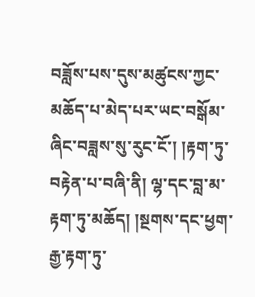བཟློས་པས་དུས་མཚུངས་ཀྱང་མཆོད་པ་མེད་པར་ཡང་བསྒོམ་ཞིང་བཟླས་སུ་རུང་ངོ་། །རྟག་ཏུ་བརྟེན་པ་བཞི་ནི། ལྷ་དང་བླ་མ་རྟག་ཏུ་མཆོད། །སྔགས་དང་ཕྱག་རྒྱ་རྟག་ཏུ་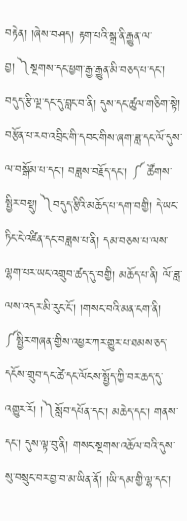བརྟེན། །ཞེས་བཤད། རྟག་པའི་སྒྲ་ནི་རྒྱུན་ལ་བྱ། ༽སྔགས་དང་ཕྱག་རྒྱ་རྒྱུན་མི་བཅད་པ་དང་། བདུད་རྩི་ལྔ་དང་དུ་བླང་བ་ནི། དུས་དང་ཚུལ་གཅིག་སྟེ། བརྩོན་པ་རབ་འབྲིང་གི་དབང་གིས་ཞག་ཟླ་དང་ལོ་དུས་ལ་བསྒོམ་པ་དང་། བཟླས་བརྗོད་དང་། ༼ ཚོགས་སྤྱིར་བསྡུ། ༽བདུད་རྩིའི་མཆོད་པ་དག་བགྱི། དེ་ཡང་ཏིང་ངེ་འཛིན་དང་བཟླས་པ་ནི། དམ་བཅས་པ་ལས་ལྷག་པར་ཡང་འགྲུབ་ཚད་དུ་བགྱི། མཆོད་པ་ནི། ལོ་ཟླ་ལས་འདར་མི་རུང་ངོ་། །གསང་བའི་མན་ངག་ནི། ༼སྤྱིར་གཞན་གྱིས་འཕྱར་ཀར་གྱུར་པ་ཐམས་ཅད་དངོས་གྲུབ་དང་ཚེ་དང་ལོངས་སྤྱོད་ཀྱི་བར་ཆད་དུ་འགྱུར་རོ། །༽སློབ་དཔོན་དང་། མཆེད་དང་། གནས་དང་། དུས་ལྟ་བུ་ནི། གསང་སྔགས་འཆོལ་བའི་དུས་སུ་བསྲུང་བར་བྱ་བ་མ་ཡིན་ནོ། །ཡི་དམ་གྱི་ལྷ་དང་།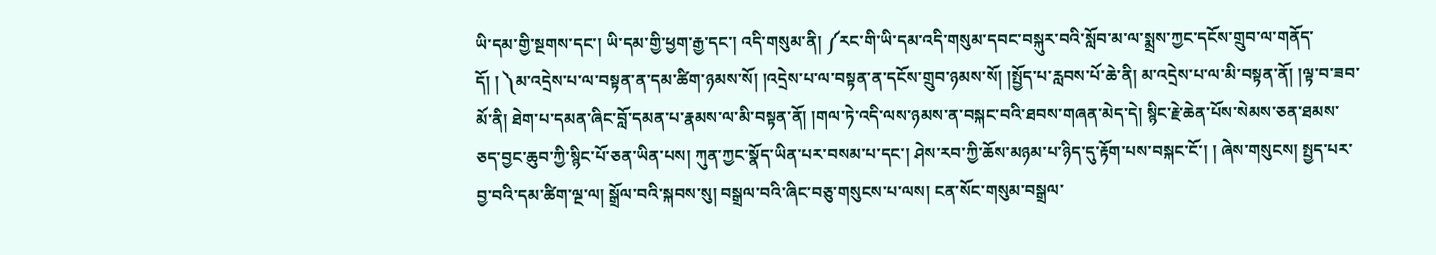ཡི་དམ་གྱི་སྔགས་དང་། ཡི་དམ་གྱི་ཕྱག་རྒྱ་དང་། འདི་གསུམ་ནི། ༼རང་གི་ཡི་དམ་འདི་གསུམ་དབང་བསྐུར་བའི་སློབ་མ་ལ་སྨྲས་ཀྱང་དངོས་གྲུབ་ལ་གནོད་དོ། ། ༽མ་འདྲེས་པ་ལ་བསྟན་ན་དམ་ཚིག་ཉམས་སོ། །འདྲེས་པ་ལ་བསྟན་ན་དངོས་གྲུབ་ཉམས་སོ། །སྤྱོད་པ་རླབས་པོ་ཆེ་ནི། མ་འདྲེས་པ་ལ་མི་བསྟན་ནོ། །ལྟ་བ་ཟབ་མོ་ནི། ཐེག་པ་དམན་ཞིང་བློ་དམན་པ་རྣམས་ལ་མི་བསྟན་ནོ། །གལ་ཏེ་འདི་ལས་ཉམས་ན་བསྐང་བའི་ཐབས་གཞན་མེད་དེ། སྙིང་རྗེ་ཆེན་པོས་སེམས་ཅན་ཐམས་ཅད་བྱང་ཆུབ་ཀྱི་སྙིང་པོ་ཅན་ཡིན་པས། ཀུན་ཀྱང་སྣོད་ཡིན་པར་བསམ་པ་དང་། ཤེས་རབ་ཀྱི་ཆོས་མཉམ་པ་ཉིད་དུ་རྟོག་པས་བསྐང་ངོ་། ། ཞེས་གསུངས། སྤྱད་པར་བྱ་བའི་དམ་ཚིག་ལྔ་ལ། སྒྲོལ་བའི་སྐབས་སུ། བསྒྲལ་བའི་ཞིང་བཅུ་གསུངས་པ་ལས། ངན་སོང་གསུམ་བསྒྲལ་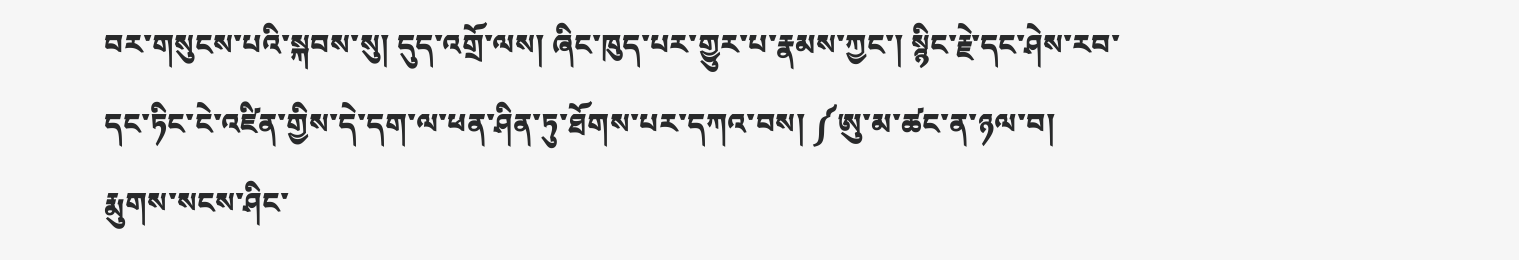བར་གསུངས་པའི་སྐབས་སུ། དུད་འགྲོ་ལས། ཞིང་ཁུད་པར་གྱུར་པ་རྣམས་ཀྱང་། སྙིང་རྗེ་དང་ཤེས་རབ་དང་ཏིང་ངེ་འཛིན་གྱིས་དེ་དག་ལ་ཕན་ཤིན་ཏུ་ཐོགས་པར་དཀའ་བས། ༼ཨུ་མ་ཚང་ན་ཉལ་བ། རྨུགས་སངས་ཤིང་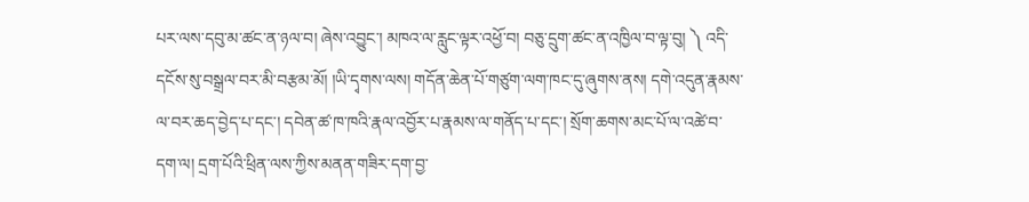པར་ལས་དབུ་མ་ཚང་ན་ཉལ་བ། ཞེས་འབྱུང་། མཁའ་ལ་རླུང་ལྟར་འཕྱོ་བ། བཅུ་དྲུག་ཚང་ན་འཁྱིལ་བ་ལྟ་བུ། ༽ འདི་དངོས་སུ་བསྒྲལ་བར་མི་བརྩམ་མོ། །ཡི་དྭགས་ལས། གདོན་ཆེན་པོ་གཙུག་ལག་ཁང་དུ་ཞུགས་ནས། དགེ་འདུན་རྣམས་ལ་བར་ཆད་བྱེད་པ་དང་། དབེན་ཚ་ཁ་ཁའི་རྣལ་འབྱོར་པ་རྣམས་ལ་གནོད་པ་དང་། སྲོག་ཆགས་མང་པོ་ལ་འཚེ་བ་དག་ལ། དྲག་པོའི་ཕྲིན་ལས་ཀྱིས་མནན་གཟིར་དག་བྱ་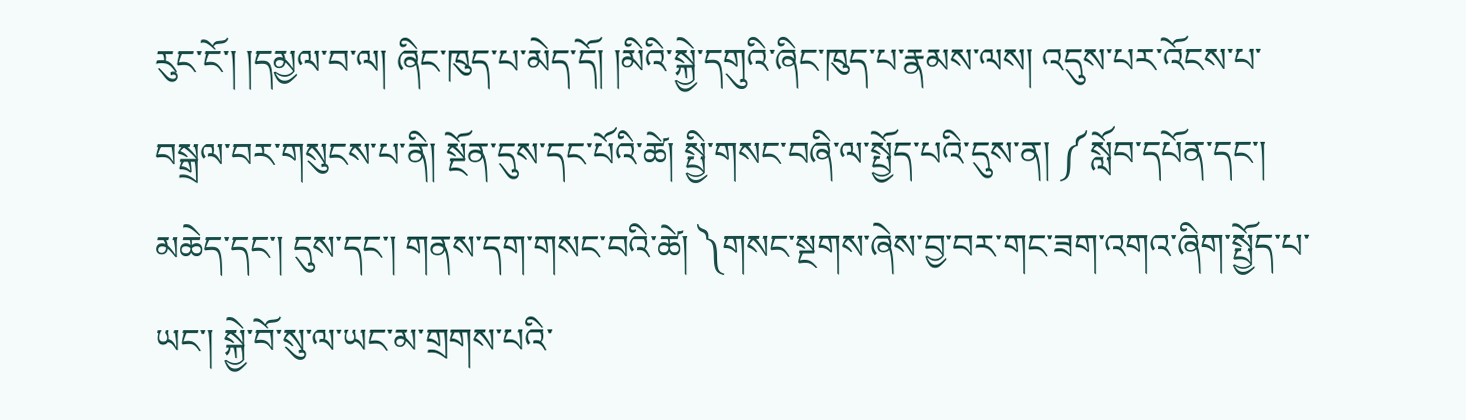རུང་ངོ་། །དམྱལ་བ་ལ། ཞིང་ཁུད་པ་མེད་དོ། །མིའི་སྐྱེ་དགུའི་ཞིང་ཁུད་པ་རྣམས་ལས། འདུས་པར་འོངས་པ་བསྒྲལ་བར་གསུངས་པ་ནི། སྔོན་དུས་དང་པོའི་ཚེ། སྤྱི་གསང་བཞི་ལ་སྤྱོད་པའི་དུས་ན། ༼སློབ་དཔོན་དང་། མཆེད་དང་། དུས་དང་། གནས་དག་གསང་བའི་ཚེ། ༽གསང་སྔགས་ཞེས་བྱ་བར་གང་ཟག་འགའ་ཞིག་སྤྱོད་པ་ཡང་། སྐྱེ་བོ་སུ་ལ་ཡང་མ་གྲགས་པའི་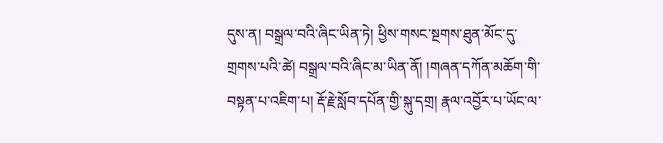དུས་ན། བསྒྲལ་བའི་ཞིང་ཡིན་ཏེ། ཕྱིས་གསང་སྔགས་ཐུན་མོང་དུ་གྲགས་པའི་ཚེ། བསྒྲལ་བའི་ཞིང་མ་ཡིན་ནོ། །གཞན་དཀོན་མཆོག་གི་བསྟན་པ་འཇིག་པ། རྡོ་རྗེ་སློབ་དཔོན་གྱི་སྐུ་དགྲ། རྣལ་འབྱོར་པ་ཡོང་ལ་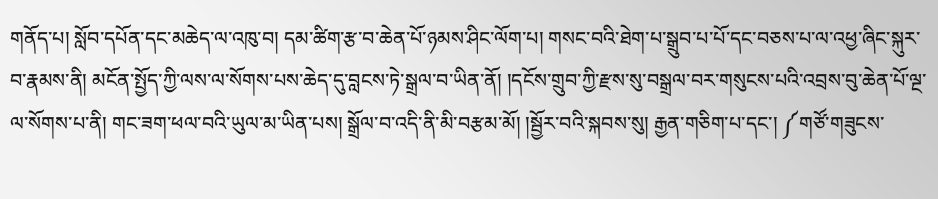གནོད་པ། སློབ་དཔོན་དང་མཆེད་ལ་འཁུ་བ། དམ་ཚིག་རྩ་བ་ཆེན་པོ་ཉམས་ཤིང་ལོག་པ། གསང་བའི་ཐེག་པ་སྒྲུབ་པ་པོ་དང་བཅས་པ་ལ་འཕྱ་ཞིང་སྐུར་བ་རྣམས་ནི། མངོན་སྤྱོད་ཀྱི་ལས་ལ་སོགས་པས་ཆེད་དུ་བླངས་ཏེ་སྒྲལ་བ་ཡིན་ནོ། །དངོས་གྲུབ་ཀྱི་རྫས་སུ་བསྒྲལ་བར་གསུངས་པའི་འབྲས་བུ་ཆེན་པོ་ལྔ་ལ་སོགས་པ་ནི། གང་ཟག་ཕལ་བའི་ཡུལ་མ་ཡིན་པས། སྒྲོལ་བ་འདི་ནི་མི་བརྩམ་མོ། །སྦྱོར་བའི་སྐབས་སུ། རྒྱན་གཅིག་པ་དང་། ༼གཙོ་གཟུངས་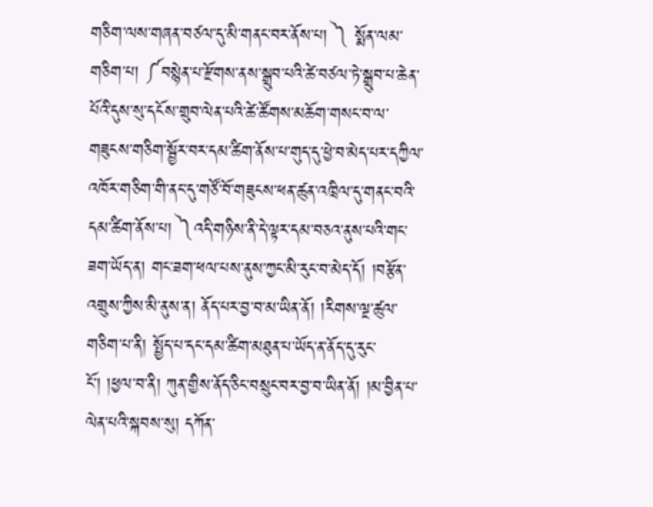གཅིག་ལས་གཞན་བཙལ་དུ་མི་གནང་བར་ནོས་པ། ༽ སྨོན་ལམ་གཅིག་པ། ༼བསྙེན་པ་རྫོགས་ནས་སྒྲུབ་པའི་ཚེ་བཙལ་ཏེ་སྒྲུབ་པ་ཆེན་པོའི་དུས་སུ་དངོས་གྲུབ་ལེན་པའི་ཚེ་ཚོགས་མཆོག་གསང་བ་ལ་གཟུངས་གཅིག་སྦྱོར་བར་དམ་ཚིག་ནོས་པ་གུད་དུ་ཕྱེ་བ་མེད་པར་དཀྱིལ་འཁོར་གཅིག་གི་ནང་དུ་གཙོ་བོ་གཟུངས་ཕན་ཚུན་འཁྲིལ་དུ་གནང་བའི་དམ་ཚིག་ནོས་པ། ༽འདི་གཉིས་ནི་དེ་ལྟར་དམ་བཅའ་ནུས་པའི་གང་ཟག་ཡོད་ན། གང་ཟག་ཕལ་པས་ནུས་ཀྱང་མི་རུང་བ་མེད་དོ། །བརྩོན་འགྲུས་ཀྱིས་མི་ནུས་ན། ནོད་པར་བྱ་བ་མ་ཡིན་ནོ། །རིགས་ལྔ་ཚུལ་གཅིག་པ་ནི། སྤྱོད་པ་དང་དམ་ཚིག་མཐུན་པ་ཡོད་ན་ནོད་དུ་རུང་ངོ་། །ཕྱལ་བ་ནི། ཀུན་གྱིས་ནོད་ཅིང་བསྲུང་བར་བྱ་བ་ཡིན་ནོ། །མ་བྱིན་པ་ལེན་པའི་སྐབས་སུ། དཀོན་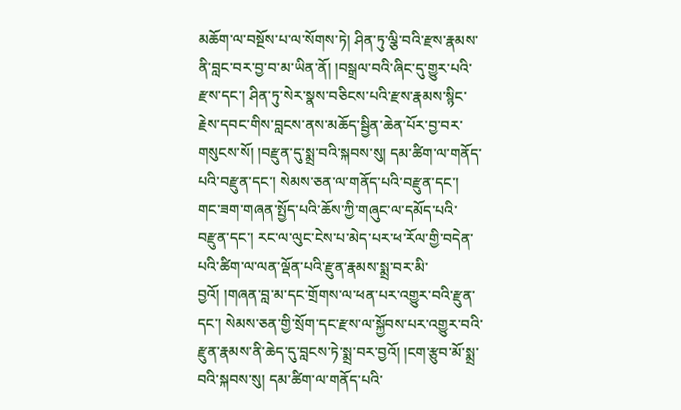མཆོག་ལ་བསྔོས་པ་ལ་སོགས་ཏེ། ཤིན་ཏུ་ལྕི་བའི་རྫས་རྣམས་ནི་བླང་བར་བྱ་བ་མ་ཡིན་ནོ། །བསྒྲལ་བའི་ཞིང་དུ་གྱུར་པའི་རྫས་དང་། ཤིན་ཏུ་སེར་སྣས་བཅིངས་པའི་རྫས་རྣམས་སྙིང་རྗེས་དབང་གིས་བླངས་ནས་མཆོད་སྦྱིན་ཆེན་པོར་བྱ་བར་གསུངས་སོ། །བརྫུན་དུ་སྨྲ་བའི་སྐབས་སུ། དམ་ཚིག་ལ་གནོད་པའི་བརྫུན་དང་། སེམས་ཅན་ལ་གནོད་པའི་བརྫུན་དང་། གང་ཟག་གཞན་སྤྱོད་པའི་ཆོས་ཀྱི་གཞུང་ལ་དམོད་པའི་བརྫུན་དང་། རང་ལ་ལུང་ངེས་པ་མེད་པར་ཕ་རོལ་གྱི་བདེན་པའི་ཚིག་ལ་ལན་ལྡོན་པའི་རྫུན་རྣམས་སྨྲ་བར་མི་བྱའོ། །གཞན་བླ་མ་དང་གྲོགས་ལ་ཕན་པར་འགྱུར་བའི་རྫུན་དང་། སེམས་ཅན་གྱི་སྲོག་དང་རྫས་ལ་སྐྱོབས་པར་འགྱུར་བའི་རྫུན་རྣམས་ནི་ཆེད་དུ་བླངས་ཏེ་སྨྲ་བར་བྱའོ། །ངག་རྩུབ་མོ་སྨྲ་བའི་སྐབས་སུ། དམ་ཚིག་ལ་གནོད་པའི་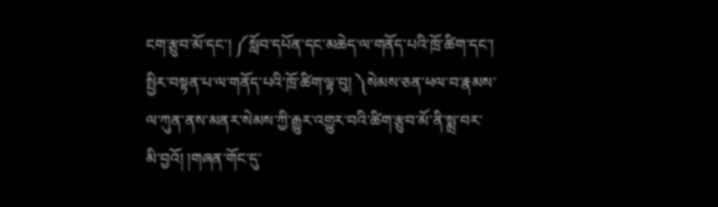ངག་རྩུབ་མོ་དང་། ༼སློབ་དཔོན་དང་མཆེད་ལ་གནོད་པའི་ཁྲོ་ཚིག་དང་། སྤྱིར་བསྟན་པ་ལ་གནོད་པའི་ཁྲོ་ཚིག་ལྟ་བུ། ༽སེམས་ཅན་ཕལ་བ་རྣམས་ལ་ཀུན་ནས་མནར་སེམས་ཀྱི་རྒྱུར་འགྱུར་བའི་ཚིག་རྩུབ་མོ་ནི་སྨྲ་བར་མི་བྱའོ། །གཞན་གོང་དུ་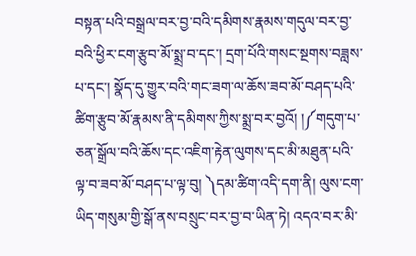བསྟན་པའི་བསྒྲལ་བར་བྱ་བའི་དམིགས་རྣམས་གདུལ་བར་བྱ་བའི་ཕྱིར་ངག་རྩུབ་མོ་སྨྲ་བ་དང་། དྲག་པོའི་གསང་སྔགས་བཟླས་པ་དང་། སྣོད་དུ་གྱུར་བའི་གང་ཟག་ལ་ཆོས་ཟབ་མོ་བཤད་པའི་ཚིག་རྩུབ་མོ་རྣམས་ནི་དམིགས་ཀྱིས་སྨྲ་བར་བྱའོ། །༼གདུག་པ་ཅན་སྒྲོལ་བའི་ཆོས་དང་འཇིག་རྟེན་ལུགས་དང་མི་མཐུན་པའི་ལྟ་བ་ཟབ་མོ་བཤད་པ་ལྟ་བུ། ༽དམ་ཚིག་འདི་དག་ནི། ལུས་ངག་ཡིད་གསུམ་གྱི་སྒོ་ནས་བསྲུང་བར་བྱ་བ་ཡིན་ཏེ། འདའ་བར་མི་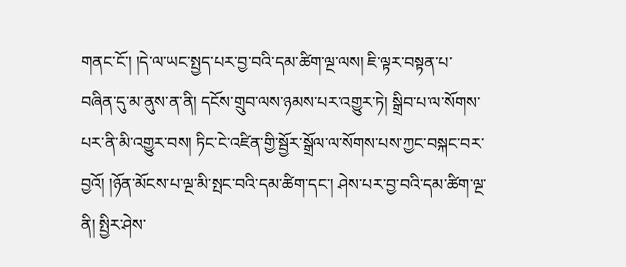གནང་ངོ་། །དེ་ལ་ཡང་སྤྱད་པར་བྱ་བའི་དམ་ཚིག་ལྔ་ལས། ཇི་ལྟར་བསྟན་པ་བཞིན་དུ་མ་ནུས་ན་ནི། དངོས་གྲུབ་ལས་ཉམས་པར་འགྱུར་ཏེ། སྒྲིབ་པ་ལ་སོགས་པར་ནི་མི་འགྱུར་བས། ཏིང་ངེ་འཛིན་གྱི་སྦྱོར་སྒྲོལ་ལ་སོགས་པས་ཀྱང་བསྐང་བར་བྱའོ། །ཉོན་མོངས་པ་ལྔ་མི་སྤང་བའི་དམ་ཚིག་དང་། ཤེས་པར་བྱ་བའི་དམ་ཚིག་ལྔ་ནི། སྤྱིར་ཤེས་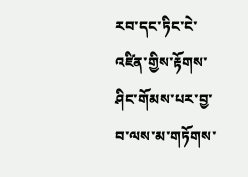རབ་དང་ཏིང་ངེ་འཛིན་གྱིས་རྟོགས་ཤིང་གོམས་པར་བྱ་བ་ལས་མ་གཏོགས་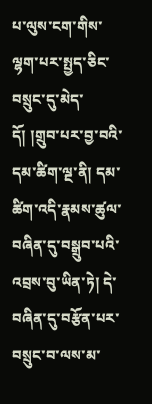པ་ལུས་ངག་གིས་ལྷག་པར་སྤྱད་ཅིང་བསྲུང་དུ་མེད་དོ། །གྲུབ་པར་བྱ་བའི་དམ་ཚིག་ལྔ་ནི། དམ་ཚིག་འདི་རྣམས་ཚུལ་བཞིན་དུ་བསྒྲུབ་པའི་འབྲས་བུ་ཡིན་ཏེ། དེ་བཞིན་དུ་བརྩོན་པར་བསྲུང་བ་ལས་མ་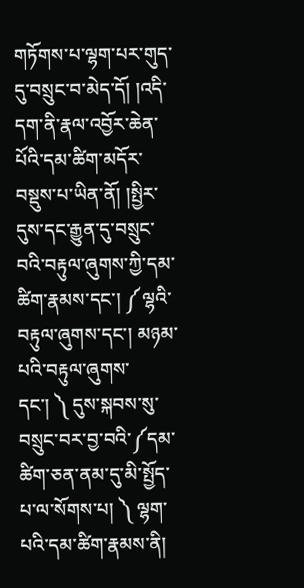གཏོགས་པ་ལྷག་པར་གུད་དུ་བསྲུང་བ་མེད་དོ། །འདི་དག་ནི་རྣལ་འབྱོར་ཆེན་པོའི་དམ་ཚིག་མདོར་བསྡུས་པ་ཡིན་ནོ། །སྤྱིར་དུས་དང་རྒྱུན་དུ་བསྲུང་བའི་བརྟུལ་ཞུགས་ཀྱི་དམ་ཚིག་རྣམས་དང་། ༼ལྷའི་བརྟུལ་ཞུགས་དང་། མཉམ་པའི་བརྟུལ་ཞུགས་དང་། ༽ དུས་སྐབས་སུ་བསྲུང་བར་བྱ་བའི་༼དམ་ཚིག་ཅན་ནམ་དུ་མི་སྤྱོད་པ་ལ་སོགས་པ། ༽ ལྷག་པའི་དམ་ཚིག་རྣམས་ནི།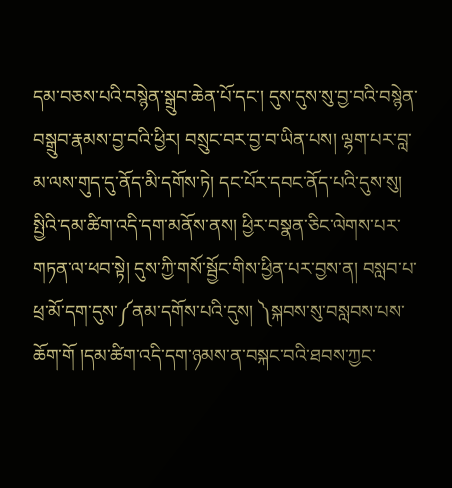དམ་བཅས་པའི་བསྙེན་སྒྲུབ་ཆེན་པོ་དང་། དུས་དུས་སུ་བྱ་བའི་བསྙེན་བསྒྲུབ་རྣམས་བྱ་བའི་ཕྱིར། བསྲུང་བར་བྱ་བ་ཡིན་པས། ལྷག་པར་བླ་མ་ལས་གུད་དུ་ནོད་མི་དགོས་ཏེ། དང་པོར་དབང་ནོད་པའི་དུས་སུ། སྤྱིའི་དམ་ཚིག་འདི་དག་མནོས་ནས། ཕྱིར་བསྣན་ཅིང་ལེགས་པར་གཏན་ལ་ཕབ་སྟེ། དུས་ཀྱི་གསོ་སྦྱོང་གིས་ཕྱིན་པར་བྱས་ན། བསླབ་པ་ཕྲ་མོ་དག་དུས་༼ནམ་དགོས་པའི་དུས། ༽སྐབས་སུ་བསླབས་པས་ཆོག་གོ །དམ་ཚིག་འདི་དག་ཉམས་ན་བསྐང་བའི་ཐབས་ཀྱང་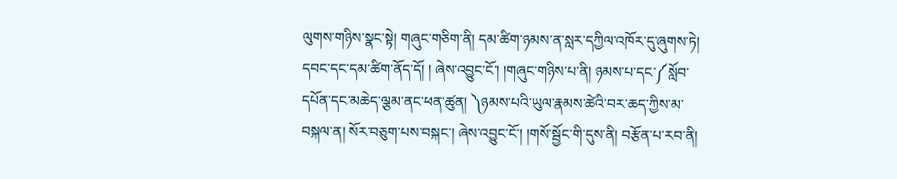ལུགས་གཉིས་སྣང་སྟེ། གཞུང་གཅིག་ནི། དམ་ཚིག་ཉམས་ན་སླར་དཀྱིལ་འཁོར་དུ་ཞུགས་ཏེ། དབང་དང་དམ་ཚིག་ནོད་དོ། ། ཞེས་འབྱུང་ངོ་། །གཞུང་གཉིས་པ་ནི། ཉམས་པ་དང་༼སློབ་དཔོན་དང་མཆེད་ལྕམ་ནང་ཕན་ཚུན། ༽ཉམས་པའི་ཡུལ་རྣམས་ཚེའི་བར་ཆད་ཀྱིས་མ་བསྐལ་ན། སོར་བཅུག་པས་བསྐང་། ཞེས་འབྱུང་ངོ་། །གསོ་སྦྱོང་གི་དུས་ནི། བརྩོན་པ་རབ་ནི།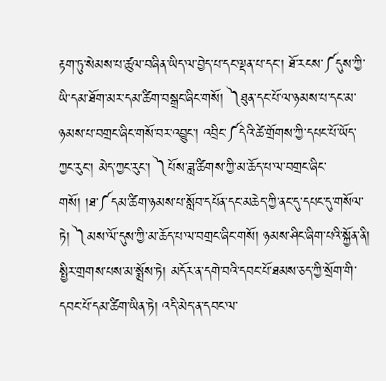རྟག་ཏུ་སེམས་པ་ཚུལ་བཞིན་ཡིད་ལ་བྱེད་པ་དང་ལྡན་པ་དང་། ཐོ་རངས་༼དུས་ཀྱི་ཡི་དམ་ཐོག་མར་དམ་ཚིག་བསྒྲང་ཞིང་གསོ། ༽ཐུན་དང་པོ་ལ་ཉམས་པ་དང་མ་ཉམས་པ་བགྲང་ཞིང་གསོ་བར་འབྱུང་། འབྲིང་༼དེའི་ཚེ་གྲོགས་ཀྱི་དཔང་པོ་ཡོད་ཀྱང་རུང་། མེད་ཀྱང་རུང་། ༽པོས་ཟླ་ཚིགས་ཀྱི་མ་ཆོད་པ་ལ་བགྲང་ཞིང་གསོ། །ཐ་༼དམ་ཚིག་ཉམས་པ་སློབ་དཔོན་དང་མཆེད་ཀྱི་ནང་དུ་དཔང་དུ་གསོལ་ཏེ། ༽མས་ལོ་དུས་ཀྱི་མ་ཆོད་པ་ལ་བགྲང་ཞིང་གསོ། ཉམས་ཤིང་ཞིག་པའི་སྐྱོན་ནི། སྤྱིར་གྲགས་པས་མ་སྨྲོས་ཏེ། མདོར་ན་དགེ་བའི་དབང་པོ་ཐམས་ཅད་ཀྱི་སྲོག་གི་དབང་པོ་དམ་ཚིག་ཡིན་ཏེ། འདི་མེད་ན་དབང་ལ་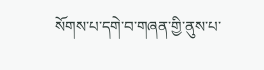སོགས་པ་དགེ་བ་གཞན་གྱི་ནུས་པ་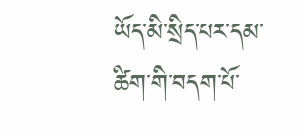ཡོད་མི་སྲིད་པར་དམ་ཚིག་གི་བདག་པོ་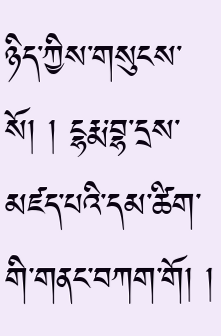ཉིད་ཀྱིས་གསུངས་སོ། ། ངྷརྨ་བྷ་དྲས་མཛད་པའི་དམ་ཚིག་གི་གནང་བཀག་གོ། །